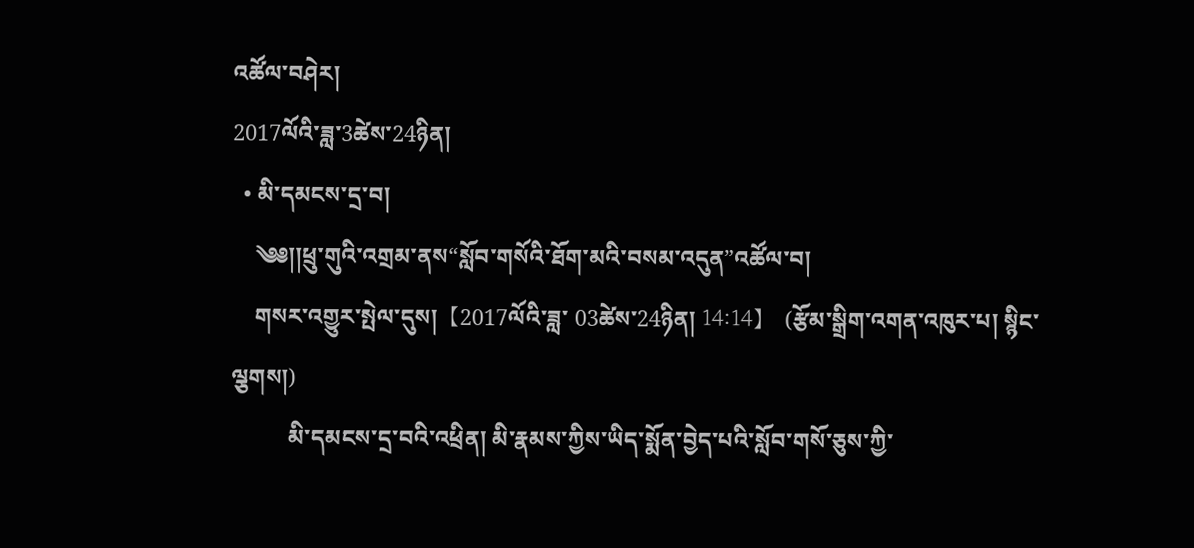འཚོལ་བཤེར།
2017ལོའི་ཟླ་3ཚེས་24ཉིན།
  • མི་དམངས་དྲ་བ།
    ༄༅།།ཕྲུ་གུའི་འགྲམ་ནས“སློབ་གསོའི་ཐོག་མའི་བསམ་འདུན”འཚོལ་བ།
    གསར་འགྱུར་སྤེལ་དུས།  【2017ལོའི་ཟླ་ 03ཚེས་24ཉིན། 14:14】   (རྩོམ་སྒྲིག་འགན་འཁུར་པ། སྙིང་ལྕགས།)
          མི་དམངས་དྲ་བའི་འཕྲིན། མི་རྣམས་ཀྱིས་ཡིད་སྨོན་བྱེད་པའི་སློབ་གསོ་ཅུས་ཀྱི་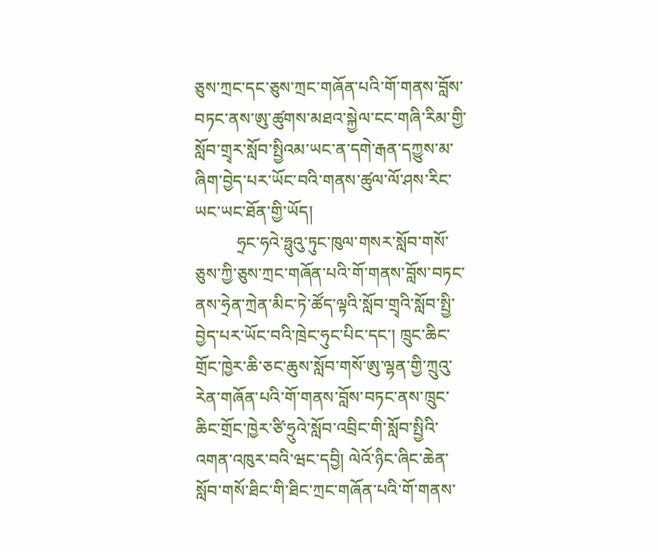ཅུས་ཀྲང་དང་ཅུས་ཀྲང་གཞོན་པའི་གོ་གནས་བློས་བཏང་ནས་ཨུ་ཚུགས་མཐའ་སྐྱེལ་ངང་གཞི་རིམ་གྱི་སློབ་གྲྭར་སློབ་སྤྱིའམ་ཡང་ན་དགེ་རྒན་དཀྱུས་མ་ཞིག་བྱེད་པར་ཡོང་བའི་གནས་ཚུལ་ལོ་ཤས་རིང་ཡང་ཡང་ཐོན་གྱི་ཡོད།
          ཧྲང་ཧའེ་ཧྥུའུ་ཏུང་ཁུལ་གསར་སློབ་གསོ་ཅུས་ཀྱི་ཅུས་ཀྲང་གཞོན་པའི་གོ་གནས་བློས་བཏང་ནས་ཧྲེན་ཀྲེན་མིང་ཏེ་ཚོད་ལྟའི་སློབ་གྲྭའི་སློབ་སྤྱི་བྱེད་པར་ཡོང་བའི་ཁྲེང་ཧུང་པིང་དང་། ཁྲུང་ཆིང་གྲོང་ཁྱེར་ཆི་ཅང་ཆུས་སློབ་གསོ་ཨུ་ལྷན་གྱི་ཀྲུའུ་རེན་གཞོན་པའི་གོ་གནས་བློས་བཏང་ནས་ཁྲུང་ཆིང་གྲོང་ཁྱེར་ཙི་ཧྲུའེ་སློབ་འབྲིང་གི་སློབ་སྤྱིའི་འགན་འཁུར་བའི་ཝང་དབྱི། ལེའོ་ཉིང་ཞིང་ཆེན་སློབ་གསོ་ཐིང་གི་ཐིང་ཀྲང་གཞོན་པའི་གོ་གནས་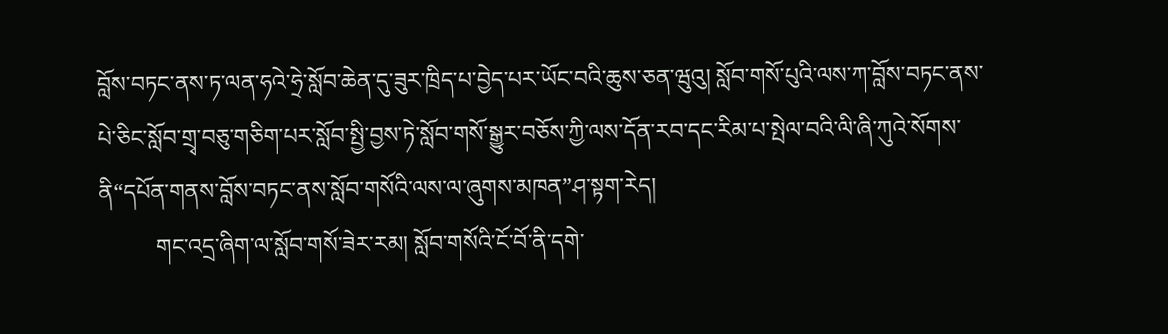བློས་བཏང་ནས་ཏ་ལན་ཧའེ་ཧྲེ་སློབ་ཆེན་དུ་ཟུར་ཁྲིད་པ་བྱེད་པར་ཡོང་བའི་ཆུས་ཅན་ཝུའུ། སློབ་གསོ་པུའི་ལས་ཀ་བློས་བཏང་ནས་པེ་ཅིང་སློབ་གྲྭ་བཅུ་གཅིག་པར་སློབ་སྤྱི་བྱས་ཏེ་སློབ་གསོ་སྒྱུར་བཅོས་ཀྱི་ལས་དོན་རབ་དང་རིམ་པ་སྤེལ་བའི་ལི་ཞི་ཀུའེ་སོགས་ནི“དཔོན་གནས་བློས་བཏང་ནས་སློབ་གསོའི་ལས་ལ་ཞུགས་མཁན”ཤ་སྟག་རེད།
          གང་འདྲ་ཞིག་ལ་སློབ་གསོ་ཟེར་རམ། སློབ་གསོའི་ངོ་བོ་ནི་དགེ་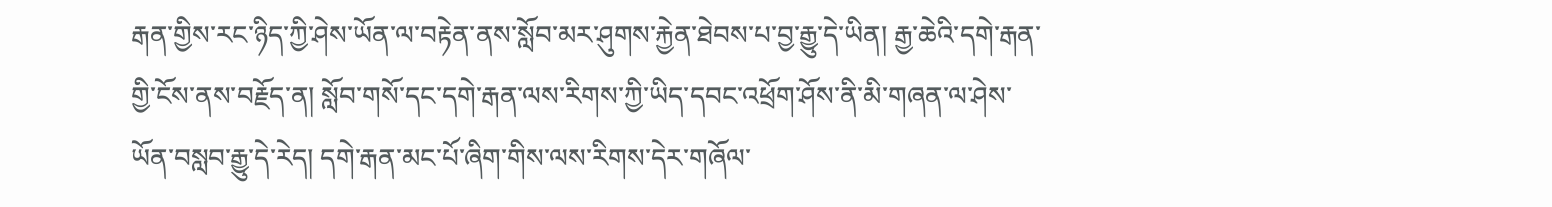རྒན་གྱིས་རང་ཉིད་ཀྱི་ཤེས་ཡོན་ལ་བརྟེན་ནས་སློབ་མར་ཤུགས་རྐྱེན་ཐེབས་པ་བྱ་རྒྱུ་དེ་ཡིན། རྒྱ་ཆེའི་དགེ་རྒན་གྱི་ངོས་ནས་བརྗོད་ན། སློབ་གསོ་དང་དགེ་རྒན་ལས་རིགས་ཀྱི་ཡིད་དབང་འཕྲོག་ཤོས་ནི་མི་གཞན་ལ་ཤེས་ཡོན་བསླབ་རྒྱུ་དེ་རེད། དགེ་རྒན་མང་པོ་ཞིག་གིས་ལས་རིགས་དེར་གཞོལ་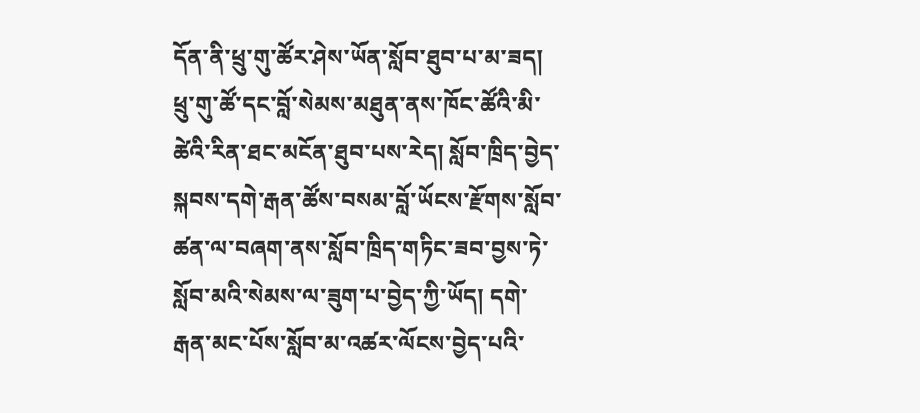དོན་ནི་ཕྲུ་གུ་ཚོར་ཤེས་ཡོན་སློབ་ཐུབ་པ་མ་ཟད། ཕྲུ་གུ་ཚོ་དང་བློ་སེམས་མཐུན་ནས་ཁོང་ཚོའི་མི་ཚེའི་རིན་ཐང་མངོན་ཐུབ་པས་རེད། སློབ་ཁྲིད་བྱེད་སྐབས་དགེ་རྒན་ཚོས་བསམ་བློ་ཡོངས་རྫོགས་སློབ་ཚན་ལ་བཞག་ནས་སློབ་ཁྲིད་གཏིང་ཟབ་བྱས་ཏེ་སློབ་མའི་སེམས་ལ་ཟུག་པ་བྱེད་ཀྱི་ཡོད། དགེ་རྒན་མང་པོས་སློབ་མ་འཚར་ལོངས་བྱེད་པའི་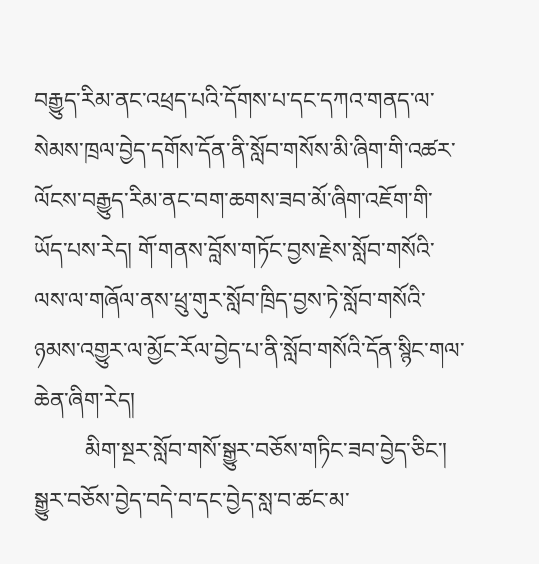བརྒྱུད་རིམ་ནང་འཕྲད་པའི་དོགས་པ་དང་དཀའ་གནད་ལ་སེམས་ཁྲལ་བྱེད་དགོས་དོན་ནི་སློབ་གསོས་མི་ཞིག་གི་འཚར་ལོངས་བརྒྱུད་རིམ་ནང་བག་ཆགས་ཟབ་མོ་ཞིག་འཇོག་གི་ཡོད་པས་རེད། གོ་གནས་བློས་གཏོང་བྱས་རྗེས་སློབ་གསོའི་ལས་ལ་གཞོལ་ནས་ཕྲུ་གུར་སློབ་ཁྲིད་བྱས་ཏེ་སློབ་གསོའི་ཉམས་འགྱུར་ལ་མྱོང་རོལ་བྱེད་པ་ནི་སློབ་གསོའི་དོན་སྙིང་གལ་ཆེན་ཞིག་རེད།
         མིག་སྔར་སློབ་གསོ་སྒྱུར་བཅོས་གཏིང་ཟབ་བྱེད་ཅིང་། སྒྱུར་བཅོས་བྱེད་བདེ་བ་དང་བྱེད་སླ་བ་ཚང་མ་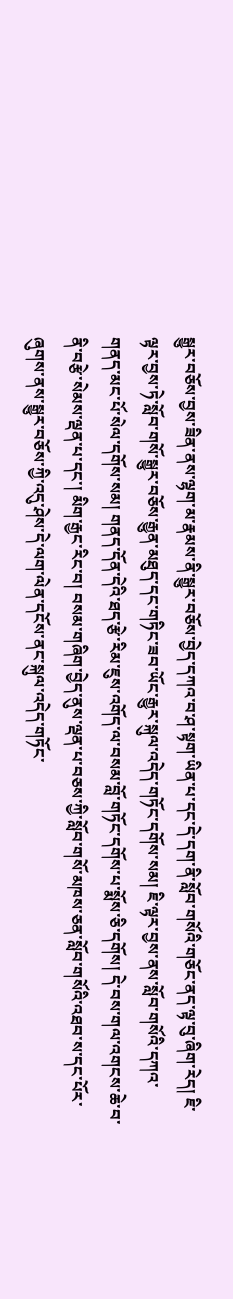སྒྱུར་བཅོས་བྱས་ཟིན་ནས་ལྷག་མ་རྣམས་ནི་སྒྱུར་བཅོས་བྱེད་དཀའ་བ་ཤ་སྟག་ཡིན་པ་དང་དེ་དག་ནི་སློབ་གསོའི་གཅོང་ནད་ལྟ་བུ་ཞིག་རེད། ཇི་ལྟར་བྱས་ཏེ་སློབ་གསོ་སྒྱུར་བཅོས་རྒྱུན་མཐུད་དང་གཏིང་ཟབ་ཡོང་རྒྱུར་སྐུལ་འདེད་གཏོང་དགོས་སམ། ཇི་ལྟར་བྱས་ནས་སློབ་གསོའི་དཀའ་གནད་མང་པོ་སེལ་དགོས་སམ། གནད་དོན་དེའི་ཐད་རྩེ་རིམ་ཇུས་འགོད་ལ་བསམ་བློ་གཏོང་དགོས་པ་སྨོས་ཅི་དགོས། དེ་བས་གལ་འགངས་ཆེ་བ་ནི་བརྩེ་སེམས་ལྡན་པ་དང་། མིག་རྒྱང་རིང་བ། བསམ་གཞིག་བྱེད་ནུས་ལྡན་པ་བཅས་ཀྱི་སློབ་གསོ་མཁས་ཅན་སློབ་གསོའི་འཐབ་ས་དང་པོར་ཞུགས་ནས་སྒྱུར་བཅོས་ཀྱི་འདུ་ཤེས་དེ་ལག་ལེན་དངོས་ནང་སྐུལ་འདེད་གཏོང་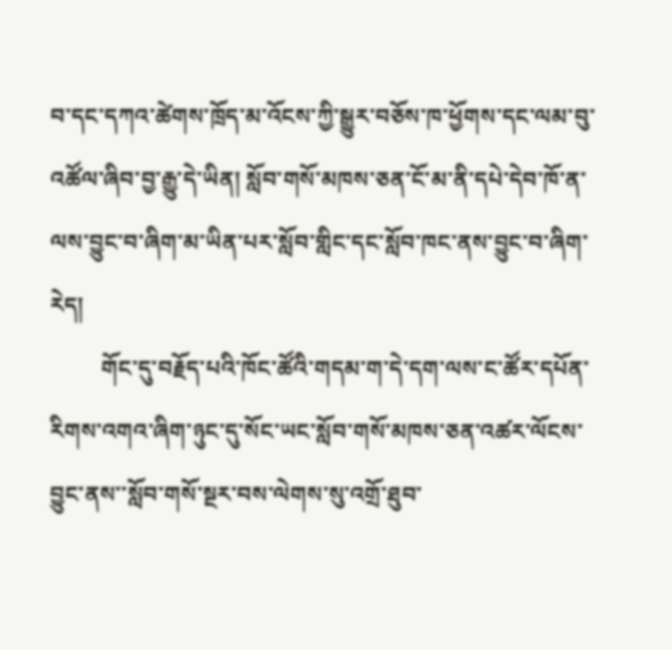བ་དང་དཀའ་ཚེགས་ཁྲོད་མ་འོངས་ཀྱི་སྒྱུར་བཅོས་ཁ་ཕྱོགས་དང་ལམ་བུ་འཚོལ་ཞིབ་བྱ་རྒྱུ་དེ་ཡིན། སློབ་གསོ་མཁས་ཅན་ངོ་མ་ནི་དཔེ་དེབ་ཁོ་ན་ལས་བྱུང་བ་ཞིག་མ་ཡིན་པར་སློབ་གླིང་དང་སློབ་ཁང་ནས་བྱུང་བ་ཞིག་རེད།
         གོང་དུ་བརྗོད་པའི་ཁོང་ཚོའི་གདམ་ག་དེ་དག་ལས་ང་ཚོར་དཔོན་རིགས་འགའ་ཞིག་ཉུང་དུ་སོང་ཡང་སློབ་གསོ་མཁས་ཅན་འཚར་ལོངས་བྱུང་ནས་་སློབ་གསོ་སྔར་བས་ལེགས་སུ་འགྲོ་ཐུབ་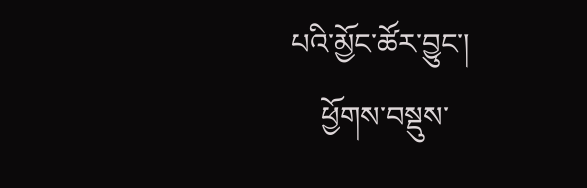པའི་མྱོང་ཚོར་བྱུང་།
    ཕྱོགས་བསྡུས་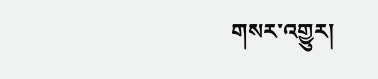གསར་འགྱུར།